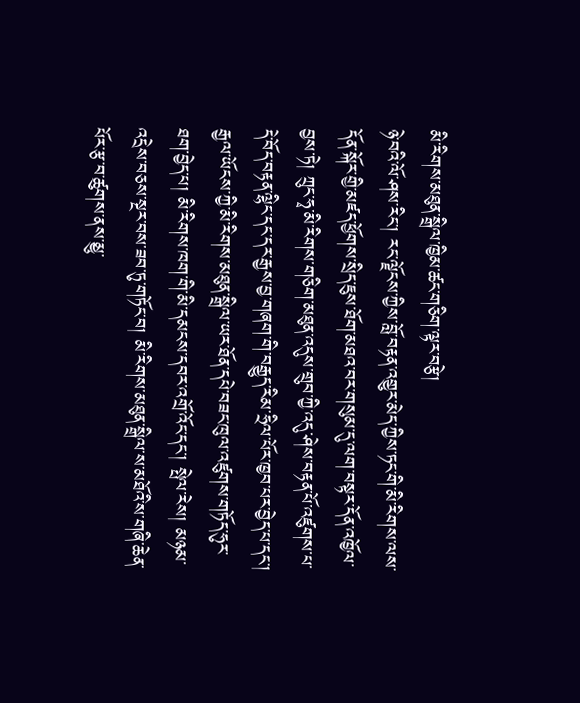མི་རིགས་མཐུན་སྒྲིལ་ཁྱིམ་ཚང་གཅིག་ལྟར་བརྩེ།
ཉེ་བའི་ལོ་ཤས་རིང་། རང་ལྗོངས་ཀྱིས་བློ་བརྟན་འགྱུར་མེད་ཀྱིས་ཏང་གི་མི་རིགས་ལས་དོན་སྐོར་གྱི་མཛད་ཕྱོགས་སྲིད་ཇུས་ཐོག་མཐའ་བར་གསུམ་དུ་ལག་བསྟར་དོན་འཁྱོལ་བྱས་ཏེ། ཀྲུང་ཧྭ་མི་རིགས་གཅིག་མཐུན་འདུས་གྲུབ་ཀྱི་འདུ་ཤེས་བརྟན་པོ་འཛུགས་པ་དེ་བོད་བརྟན་ལྷིང་དང་དར་རྒྱས་བྱ་གཞག་གི་བརྒྱུད་རིམ་ཧྲིལ་པོར་ཁྱབ་པར་བྱེད་པ་དང་། རྒྱལ་ཡོངས་ཀྱི་མི་རིགས་མཐུན་སྒྲིལ་ཡར་ཐོན་དཔེ་བཟང་ཁུལ་འཛུགས་གཏོད་ཧུར་ཐག་བྱེད་པ། མི་རིགས་ཁག་གི་མི་དམངས་དབར་འགྲོ་འོང་དང་། སྤེལ་རེས། མཉམ་འདྲེས་བཅས་སྔར་བས་ཟབ་ཏུ་གཏོང་བ། མི་རིགས་མཐུན་སྒྲིལ་ས་མཐོའི་ས་གཞི་ཆེན་པོར་རྩ་བ་ཚུགས་ནས་མྱུ་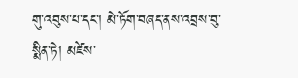གུ་འབུས་པ་དང་། མེ་ཏོག་བཞད་ནས་འབྲས་བུ་སྨིན་ཏེ། མཛེས་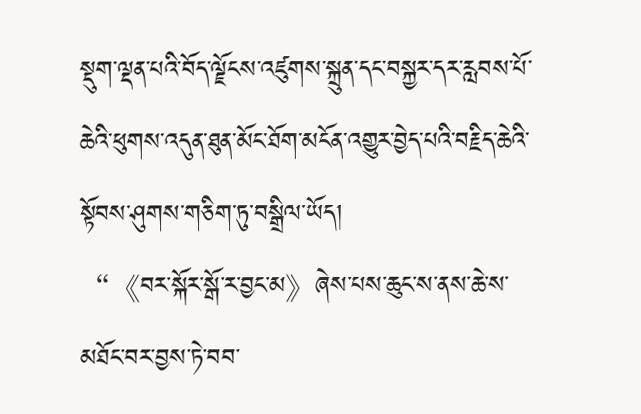སྡུག་ལྡན་པའི་བོད་ལྗོངས་འཛུགས་སྐྲུན་དང་བསྐྱར་དར་རླབས་པོ་ཆེའི་ཕུགས་འདུན་ཐུན་མོང་ཐོག་མངོན་འགྱུར་བྱེད་པའི་བརྗིད་ཆེའི་སྟོབས་ཤུགས་གཅིག་ཏུ་བསྒྲིལ་ཡོད།
“《བར་སྐོར་སྒོ་ར་བྱང་མ》ཞེས་པས་ཆུང་ས་ནས་ཆེ་ས་མཐོང་བར་བྱས་ཏེ་བབ་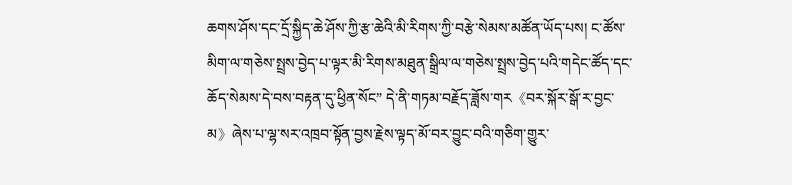ཆགས་ཤོས་དང་དྲོ་སྐྱིད་ཆེ་ཤོས་ཀྱི་རྩ་ཆེའི་མི་རིགས་ཀྱི་བརྩེ་སེམས་མཚོན་ཡོད་པས། ང་ཚོས་མིག་ལ་གཅེས་སྤྲས་བྱེད་པ་ལྟར་མི་རིགས་མཐུན་སྒྲིལ་ལ་གཅེས་སྤྲས་བྱེད་པའི་གདེང་ཚོད་དང་ཆོད་སེམས་དེ་བས་བརྟན་དུ་ཕྱིན་སོང” དེ་ནི་གཏམ་བརྗོད་ཟློས་གར《བར་སྐོར་སྒོ་ར་བྱང་མ》ཞེས་པ་ལྷ་སར་འཁྲབ་སྟོན་བྱས་རྗེས་ལྟད་མོ་བར་བྱུང་བའི་གཅིག་གྱུར་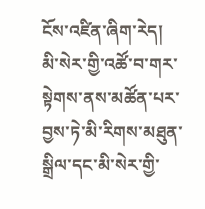ངོས་འཛིན་ཞིག་རེད།
མི་སེར་གྱི་འཚོ་བ་གར་སྟེགས་ནས་མཚོན་པར་བྱས་ཏེ་མི་རིགས་མཐུན་སྒྲིལ་དང་མི་སེར་གྱི་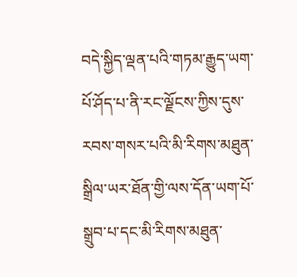བདེ་སྐྱིད་ལྡན་པའི་གཏམ་རྒྱུད་ཡག་པོ་ཤོད་པ་ནི་རང་ལྗོངས་ཀྱིས་དུས་རབས་གསར་པའི་མི་རིགས་མཐུན་སྒྲིལ་ཡར་ཐོན་གྱི་ལས་དོན་ཡག་པོ་སྒྲུབ་པ་དང་མི་རིགས་མཐུན་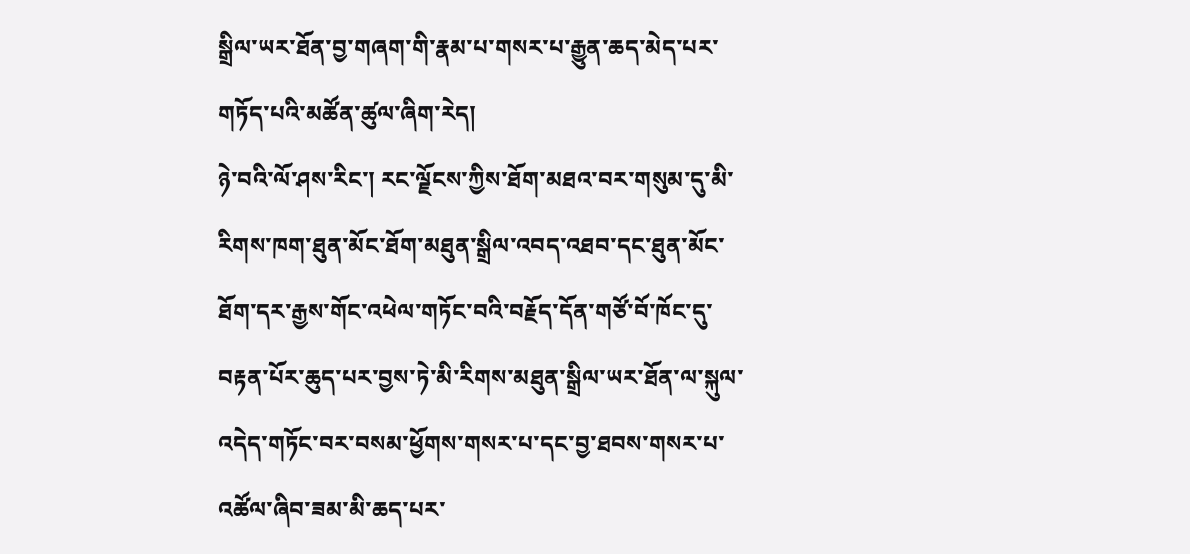སྒྲིལ་ཡར་ཐོན་བྱ་གཞག་གི་རྣམ་པ་གསར་པ་རྒྱུན་ཆད་མེད་པར་གཏོད་པའི་མཚོན་ཚུལ་ཞིག་རེད།
ཉེ་བའི་ལོ་ཤས་རིང་། རང་ལྗོངས་ཀྱིས་ཐོག་མཐའ་བར་གསུམ་དུ་མི་རིགས་ཁག་ཐུན་མོང་ཐོག་མཐུན་སྒྲིལ་འབད་འཐབ་དང་ཐུན་མོང་ཐོག་དར་རྒྱས་གོང་འཕེལ་གཏོང་བའི་བརྗོད་དོན་གཙོ་བོ་ཁོང་དུ་བརྟན་པོར་ཆུད་པར་བྱས་ཏེ་མི་རིགས་མཐུན་སྒྲིལ་ཡར་ཐོན་ལ་སྐུལ་འདེད་གཏོང་བར་བསམ་ཕྱོགས་གསར་པ་དང་བྱ་ཐབས་གསར་པ་འཚོལ་ཞིབ་ཟམ་མི་ཆད་པར་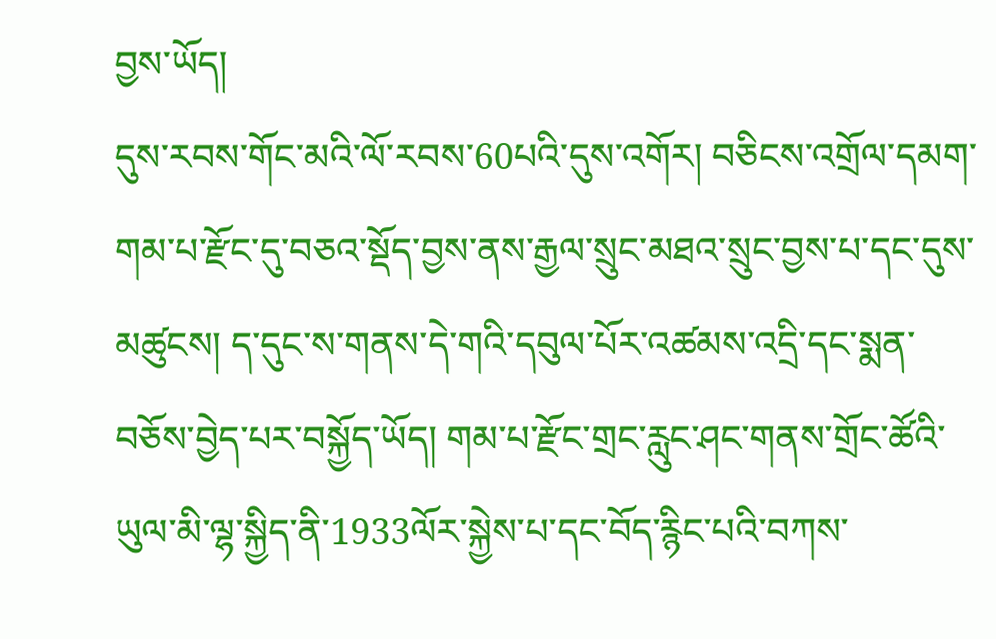བྱས་ཡོད།
དུས་རབས་གོང་མའི་ལོ་རབས་60པའི་དུས་འགོར། བཅིངས་འགྲོལ་དམག་གམ་པ་རྫོང་དུ་བཅའ་སྡོད་བྱས་ནས་རྒྱལ་སྲུང་མཐའ་སྲུང་བྱས་པ་དང་དུས་མཚུངས། ད་དུང་ས་གནས་དེ་གའི་དབུལ་པོར་འཚམས་འདྲི་དང་སྨན་བཅོས་བྱེད་པར་བསྐྱོད་ཡོད། གམ་པ་རྫོང་གྲང་རླུང་ཤང་གནས་གྲོང་ཚོའི་ཡུལ་མི་ལྷ་སྐྱིད་ནི་1933ལོར་སྐྱེས་པ་དང་བོད་རྙིང་པའི་བཀས་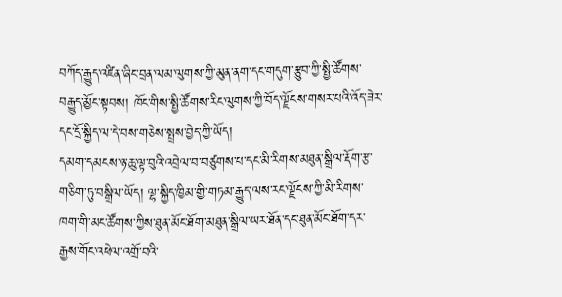བཀོད་རྒྱུད་འཛིན་ཞིང་བྲན་ལམ་ལུགས་ཀྱི་མུན་ནག་དང་གདུག་རྩུབ་ཀྱི་སྤྱི་ཚོགས་བརྒྱུད་མྱོང་སྟབས། ཁོང་གིས་སྤྱི་ཚོགས་རིང་ལུགས་ཀྱི་བོད་ལྗོངས་གསར་པའི་འོད་ཟེར་དང་དྲོ་སྐྱིད་ལ་དེ་བས་གཅེས་སྤྲས་བྱེད་ཀྱི་ཡོད།
དམག་དམངས་ཉ་ཆུ་ལྟ་བུའི་འབྲེལ་བ་བཙུགས་པ་དང་མི་རིགས་མཐུན་སྒྲིལ་རྡོག་རྩ་གཅིག་ཏུ་བསྒྲིལ་ཡོད། ལྷ་སྐྱིད་ཁྱིམ་གྱི་གཏམ་རྒྱུད་ལས་རང་ལྗོངས་ཀྱི་མི་རིགས་ཁག་གི་མང་ཚོགས་ཀྱིས་ཐུན་མོང་ཐོག་མཐུན་སྒྲིལ་ཡར་ཐོན་དང་ཐུན་མོང་ཐོག་དར་རྒྱས་གོང་འཕེལ་འགྲོ་བའི་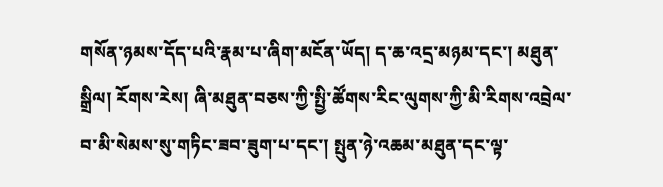གསོན་ཉམས་དོད་པའི་རྣམ་པ་ཞིག་མངོན་ཡོད། ད་ཆ་འདྲ་མཉམ་དང་། མཐུན་སྒྲིལ། རོགས་རེས། ཞི་མཐུན་བཅས་ཀྱི་སྤྱི་ཚོགས་རིང་ལུགས་ཀྱི་མི་རིགས་འབྲེལ་བ་མི་སེམས་སུ་གཏིང་ཟབ་ཟུག་པ་དང་། སྤུན་ཉེ་འཆམ་མཐུན་དང་ལྟ་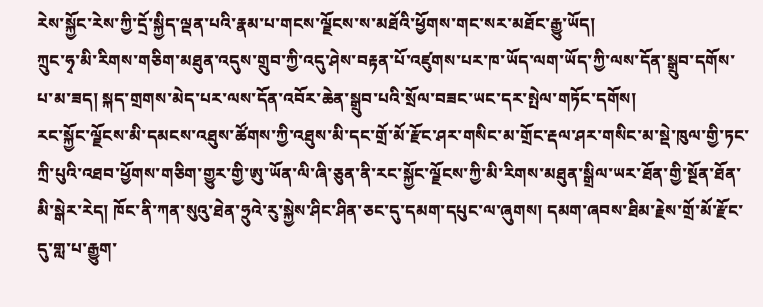རེས་སྐྱོང་རེས་ཀྱི་དྲོ་སྐྱིད་ལྡན་པའི་རྣམ་པ་གངས་ལྗོངས་ས་མཐོའི་ཕྱོགས་གང་སར་མཐོང་རྒྱུ་ཡོད།
ཀྲུང་ཧྭ་མི་རིགས་གཅིག་མཐུན་འདུས་གྲུབ་ཀྱི་འདུ་ཤེས་བརྟན་པོ་འཛུགས་པར་ཁ་ཡོད་ལག་ཡོད་ཀྱི་ལས་དོན་སྒྲུབ་དགོས་པ་མ་ཟད། སྐད་གྲགས་མེད་པར་ལས་དོན་འབོར་ཆེན་སྒྲུབ་པའི་སྲོལ་བཟང་ཡང་དར་སྤེལ་གཏོང་དགོས།
རང་སྐྱོང་ལྗོངས་མི་དམངས་འཐུས་ཚོགས་ཀྱི་འཐུས་མི་དང་གྲོ་མོ་རྫོང་ཤར་གསིང་མ་གྲོང་རྡལ་ཤར་གསིང་མ་སྡེ་ཁུལ་གྱི་ཏང་ཀྲི་པུའི་འཐབ་ཕྱོགས་གཅིག་གྱུར་གྱི་ཨུ་ཡོན་ལི་ཞི་ཅུན་ནི་རང་སྐྱོང་ལྗོངས་ཀྱི་མི་རིགས་མཐུན་སྒྲིལ་ཡར་ཐོན་གྱི་སྔོན་ཐོན་མི་སྒེར་རེད། ཁོང་ནི་ཀན་སུའུ་ཐེན་ཧྲུའེ་རུ་སྐྱེས་ཤིང་ཤིན་ཅང་དུ་དམག་དཔུང་ལ་ཞུགས། དམག་ཞབས་ཐིམ་རྗེས་གྲོ་མོ་རྫོང་དུ་གླ་པ་རྒྱུག་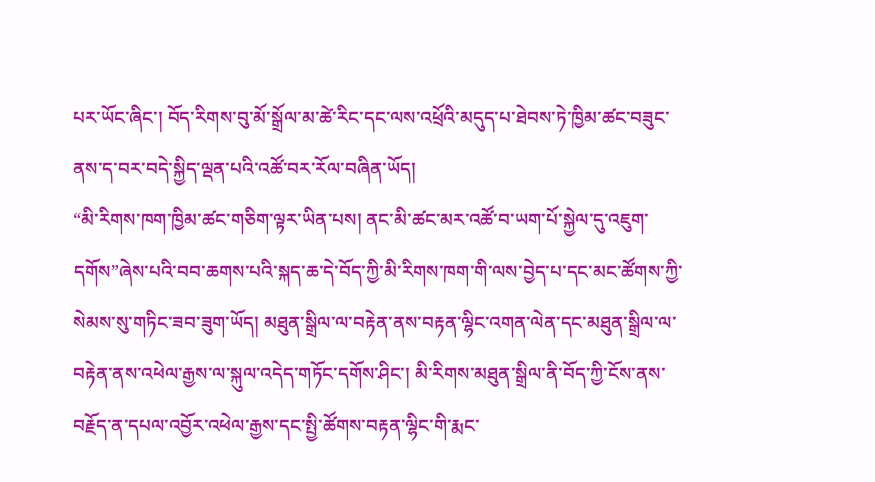པར་ཡོང་ཞིང་། བོད་རིགས་བུ་མོ་སྒྲོལ་མ་ཚེ་རིང་དང་ལས་འཕྲོའི་མདུད་པ་ཐེབས་ཏེ་ཁྱིམ་ཚང་བཟུང་ནས་ད་བར་བདེ་སྐྱིད་ལྡན་པའི་འཚོ་བར་རོལ་བཞིན་ཡོད།
“མི་རིགས་ཁག་ཁྱིམ་ཚང་གཅིག་ལྟར་ཡིན་པས། ནང་མི་ཚང་མར་འཚོ་བ་ཡག་པོ་སྐྱེལ་དུ་འཇུག་དགོས”ཞེས་པའི་བབ་ཆགས་པའི་སྐད་ཆ་དེ་བོད་ཀྱི་མི་རིགས་ཁག་གི་ལས་བྱེད་པ་དང་མང་ཚོགས་ཀྱི་སེམས་སུ་གཏིང་ཟབ་ཟུག་ཡོད། མཐུན་སྒྲིལ་ལ་བརྟེན་ནས་བརྟན་ལྷིང་འགན་ལེན་དང་མཐུན་སྒྲིལ་ལ་བརྟེན་ནས་འཕེལ་རྒྱས་ལ་སྐུལ་འདེད་གཏོང་དགོས་ཤིང་། མི་རིགས་མཐུན་སྒྲིལ་ནི་བོད་ཀྱི་ངོས་ནས་བརྗོད་ན་དཔལ་འབྱོར་འཕེལ་རྒྱས་དང་སྤྱི་ཚོགས་བརྟན་ལྷིང་གི་རྨང་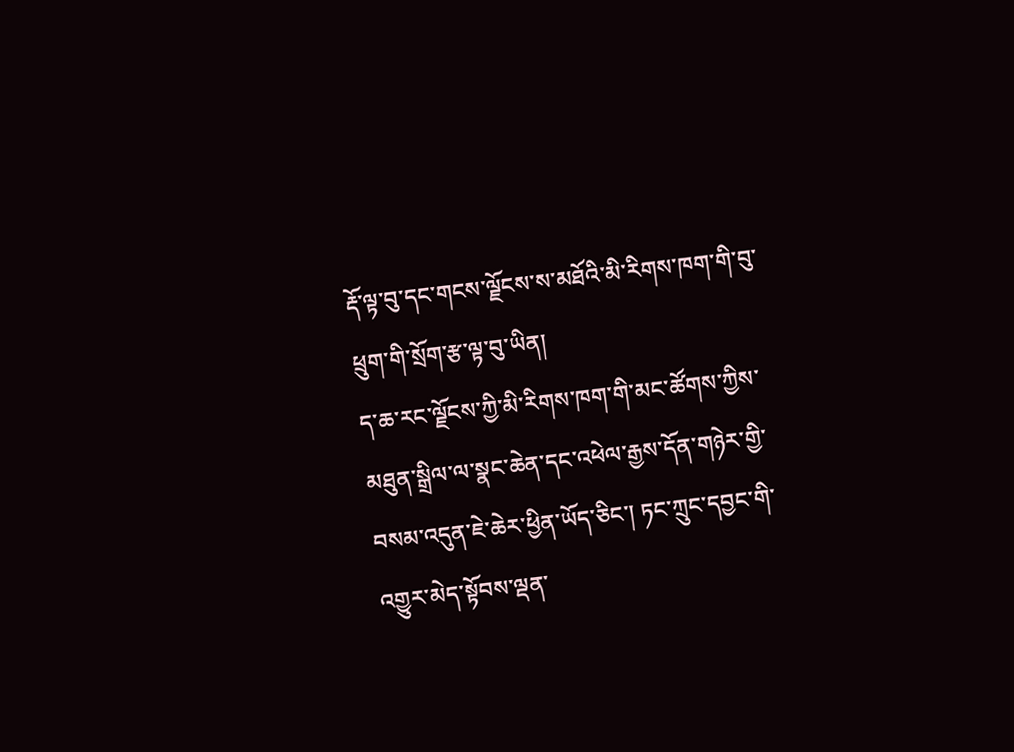རྡོ་ལྟ་བུ་དང་གངས་ལྗོངས་ས་མཐོའི་མི་རིགས་ཁག་གི་བུ་ཕྲུག་གི་སྲོག་རྩ་ལྟ་བུ་ཡིན།
ད་ཆ་རང་ལྗོངས་ཀྱི་མི་རིགས་ཁག་གི་མང་ཚོགས་ཀྱིས་མཐུན་སྒྲིལ་ལ་སྣང་ཆེན་དང་འཕེལ་རྒྱས་དོན་གཉེར་གྱི་བསམ་འདུན་ཇེ་ཆེར་ཕྱིན་ཡོད་ཅིང་། ཏང་ཀྲུང་དབྱང་གི་འགྱུར་མེད་སྟོབས་ལྡན་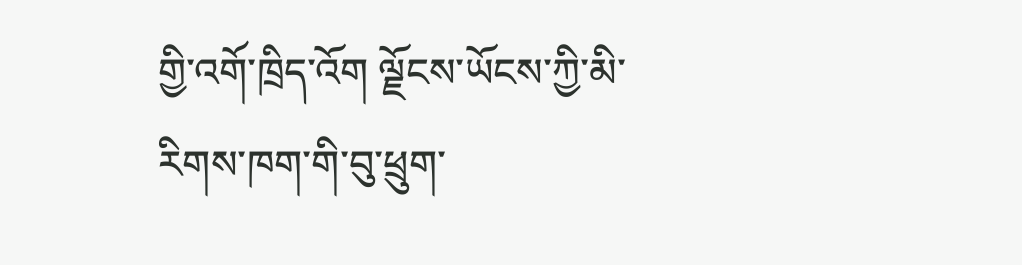གྱི་འགོ་ཁྲིད་འོག ལྗོངས་ཡོངས་ཀྱི་མི་རིགས་ཁག་གི་བུ་ཕྲུག་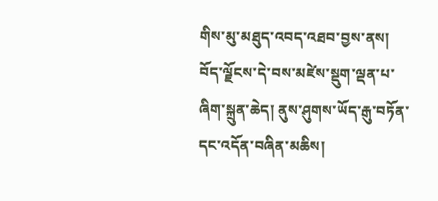གིས་མུ་མཐུད་འབད་འཐབ་བྱས་ནས། བོད་ལྗོངས་དེ་བས་མཛེས་སྡུག་ལྡན་པ་ཞིག་སྐྲུན་ཆེད། ནུས་ཤུགས་ཡོད་རྒུ་བཏོན་དང་འདོན་བཞིན་མཆིས།